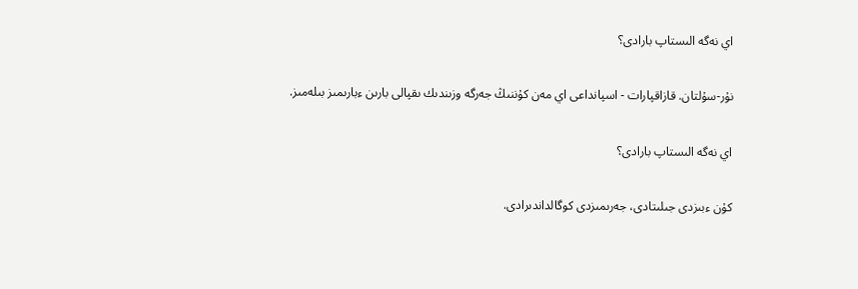اي نەگە الىستاپ بارادى؟

نۇر-سۇلتان. قازاقپارات - اسپانداعى اي مەن كۇننىڭ جەرگە وزىندىك ىقپالى بارىن ءبارىمىز بىلەمىز.

اي نەگە الىستاپ بارادى؟

كۇن ءبىزدى جىلىتادى، جەرىمىزدى كوگالداندىرادى.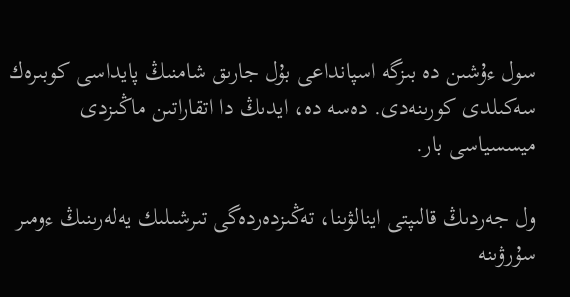سول ءۇشىن دە بىزگە اسپانداعى بۇل جارىق شامنىڭ پايداسى كوبىرەك سەكىلدى كورىنەدى. دەسە دە، ايدىڭ دا اتقاراتىن ماڭىزدى ميسسياسى بار.

ول جەردىڭ قالىپتى اينالۋىنا، تەڭىزدەردەگى تىرشىلىك يەلەرىنىڭ ءومىر سۇرۋىنە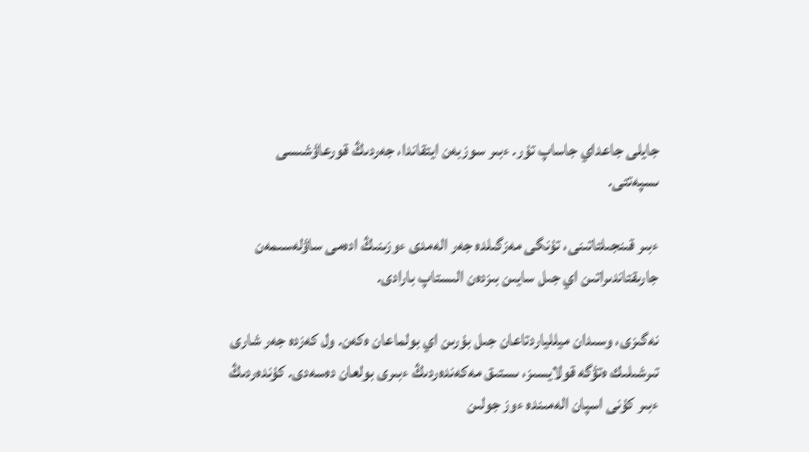جايلى جاعداي جاساپ تۇر. ءبىر سوزبەن ايتقاندا، جەردىڭ قورعاۋشىسى ىسپەتتى.

ءبىر قىنجىلتاتىنى، تۇنگى مەزگىلدە جەر الەمدى ءوزىنىڭ ادەمى ساۋلەسىمەن جارىقتاندىراتىن اي جىل سايىن بىزدەن الىستاپ بارادى.

نەگىزى، وسىدان ميللياردتاعان جىل بۇرىن اي بولماعان ەكەن. ول كەزدە جەر شارى تىرشىلىك ەتۋگە قولايسىز، ىستىق مەكەندەردىڭ ءبىرى بولعان دەسەدى. كۇندەردىڭ ءبىر كۇنى اسپان الەمىندە ءوز جولىن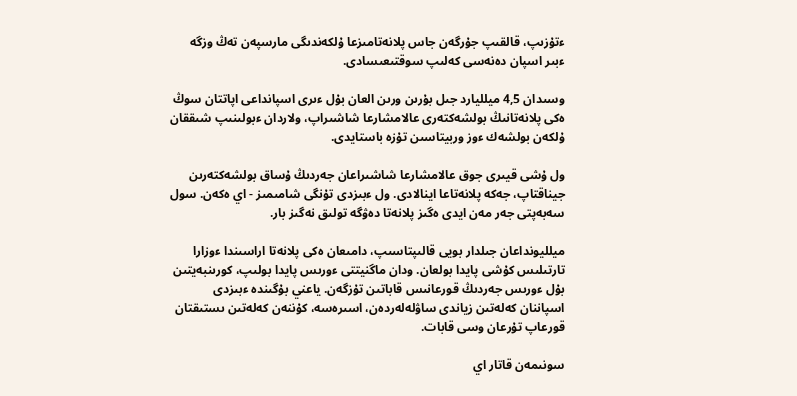ءتۇزىپ، قالقىپ جۇرگەن جاس پلانەتامىزعا ۇلكەندىگى مارسپەن تەڭ وزگە ءبىر اسپان دەنەسى كەلىپ سوقتىعىسادى.

وسىدان 4,5 ميلليارد جىل بۇرىن ورىن العان بۇل ءىرى اسپانداعى اپاتتان سوڭ ەكى پلانەتانىڭ بولشەكتەرى عالامشارعا شاشىراپ، ولاردان ءبولىنىپ شىققان ۇلكەن بولشەك ءوز وربيتاسىن تۇزە باستايدى.

ول ۇشى قيىرى جوق عالامشارعا شاشىراعان جەردىڭ ۇساق بولشەكتەرىن جيناقتاپ، جەكە پلانەتاعا اينالادى. ول ءبىزدى تۇنگى شامىمىز - اي ەكەن. سول سەبەپتى جەر مەن ايدى ەگىز پلانەتا دەۋگە تولىق نەگىز بار.

ميلليونداعان جىلدار بويى قالىپتاسىپ، دامىعان ەكى پلانەتا اراسىندا ءوزارا تارتىلىس كۇشى پايدا بولعان. ودان ماگنيتتى ءورىس پايدا بولىپ، كورىنبەيتىن بۇل ءورىس جەردىڭ قورعانىس قاباتىن تۇزگەن. ياعني بۇگىندە ءبىزدى اسپاننان كەلەتىن زياندى ساۋلەلەردەن، اسىرەسە، كۇننەن كەلەتىن ىستىقتان قورعاپ تۇرعان وسى قابات.

سونىمەن قاتار اي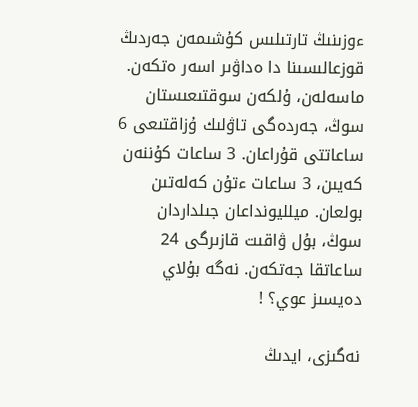ءوزىنىڭ تارتىلىس كۇشىمەن جەردىڭ قوزعالىسىنا دا ەداۋىر اسەر ەتكەن. ماسەلەن، ۇلكەن سوقتىعىستان سوڭ، جەردەگى تاۋلىك ۇزاقتىعى 6 ساعاتتى قۇراعان. 3 ساعات كۇننەن كەيىن، 3 ساعات ءتۇن كەلەتىن بولعان. ميلليونداعان جىلداردان سوڭ، بۇل ۋاقىت قازىرگى 24 ساعاتقا جەتكەن. نەگە بۇلاي دەيسىز عوي؟ !

نەگىزى، ايدىڭ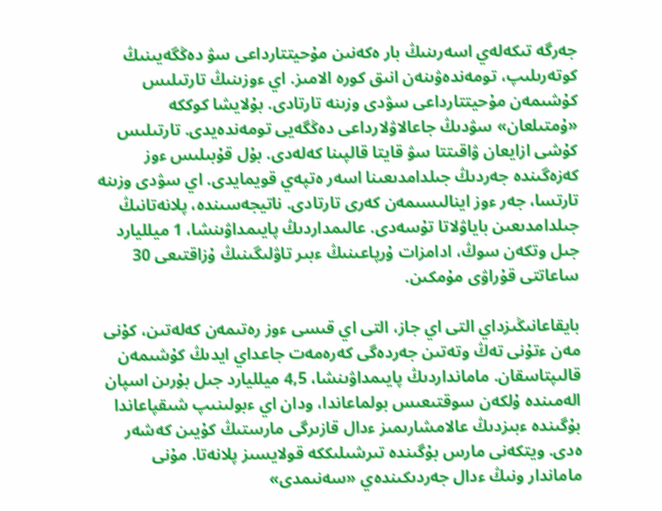جەرگە تىكەلەي اسەرىنىڭ بار ەكەنىن مۇحيتتارداعى سۋ دەڭگەيىنىڭ كوتەرىلىپ، تومەندەۋىنەن انىق كورە الامىز. اي ءوزىنىڭ تارتىلىس كۇشىمەن مۇحيتتارداعى سۋدى وزىنە تارتادى. بۇلايشا كوككە «ۇمتىلعان» سۋدىڭ جاعالاۋلارداعى دەڭگەيى تومەندەيدى. تارتىلىس كۇشى ازايعان ۋاقىتتا سۋ قايتا قالپىنا كەلەدى. بۇل قۇبىلىس ءوز كەزەگىندە جەردىڭ جىلدامدىعىنا اسەر ەتپەي قويمايدى. اي سۋدى وزىنە تارتسا، جەر ءوز اينالىسىمەن كەرى تارتادى. ناتيجەسىندە، پلانەتانىڭ جىلدامدىعىن باياۋلاتا تۇسەدى. عالىمداردىڭ پايىمداۋىنشا، 1 ميلليارد جىل وتكەن سوڭ، ادامزات ۇرپاعىنىڭ ءبىر تاۋلىگىنىڭ ۇزاقتىعى 30 ساعاتتى قۇراۋى مۇمكىن.

بايقاعانىڭىزداي التى اي جاز، التى اي قىسى ءوز رەتىمەن كەلەتىن، كۇنى مەن ءتۇنى تەڭ وتەتىن جەردەگى كەرەمەت جاعداي ايدىڭ كۇشىمەن قالىپتاسقان. مامانداردىڭ پايىمداۋىنشا، 4,5 ميلليارد جىل بۇرىن اسپان الەمىندە ۇلكەن سوقتىعىس بولماعاندا، ودان اي ءبولىنىپ شىقپاعاندا بۇگىندە ءبىزدىڭ عالامشارىمىز ءدال قازىرگى مارستىڭ كۇيىن كەشەر ەدى. ويتكەنى مارس بۇگىندە تىرشىلىككە قولايسىز پلانەتا. مۇنى ماماندار ونىڭ ءدال جەردىكىندەي «سەنىمدى»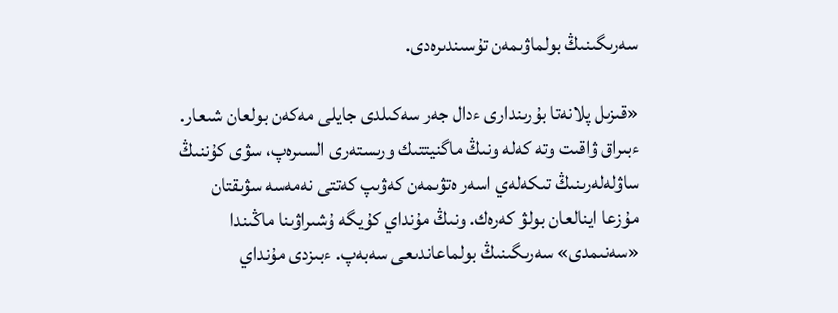سەرىگىنىڭ بولماۋىمەن تۇسىندىرەدى.

«قىزىل پلانەتا بۇرىندارى ءدال جەر سەكىلدى جايلى مەكەن بولعان شىعار. ءبىراق ۋاقىت وتە كەلە ونىڭ ماگنيتتىك ورىستەرى السىرەپ، سۋى كۇننىڭ ساۋلەلەرىنىڭ تىكەلەي اسەر ەتۋىمەن كەۋىپ كەتتى نەمەسە سۋىقتان مۇزعا اينالعان بولۋ كەرەك. ونىڭ مۇنداي كۇيگە ۇشىراۋىنا ماڭىندا «سەنىمدى» سەرىگىنىڭ بولماعاندىعى سەبەپ. ءبىزدى مۇنداي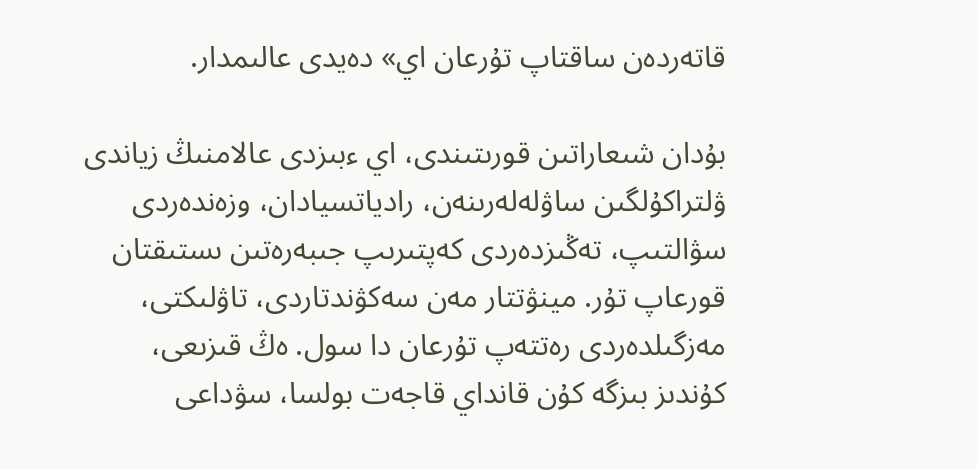قاتەردەن ساقتاپ تۇرعان اي» دەيدى عالىمدار.

بۇدان شىعاراتىن قورىتىندى، اي ءبىزدى عالامنىڭ زياندى ۋلتراكۇلگىن ساۋلەلەرىنەن، رادياتسيادان، وزەندەردى سۋالتىپ، تەڭىزدەردى كەپتىرىپ جىبەرەتىن ىستىقتان قورعاپ تۇر. مينۋتتار مەن سەكۋندتاردى، تاۋلىكتى، مەزگىلدەردى رەتتەپ تۇرعان دا سول. ەڭ قىزىعى، كۇندىز بىزگە كۇن قانداي قاجەت بولسا، سۋداعى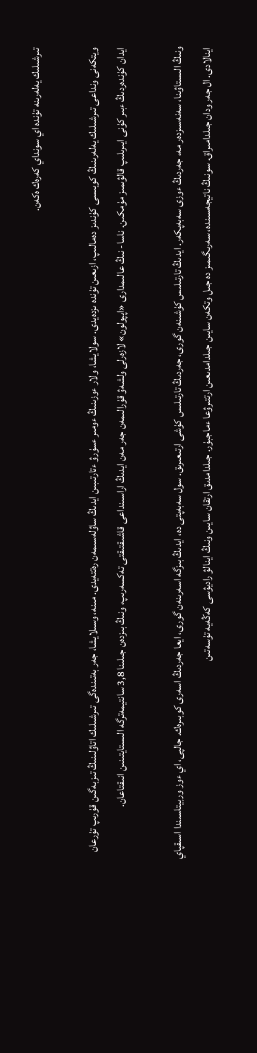تىرشىلىك يەلەرىنە تۇندە اي سونداي كەرەك ەكەن.

ويتكەنى ونداعى تىرشىلىك يەلەرىنىڭ كوبىسى كۇندىز دەمالىپ، ازىعىن تۇندە ىزدەيدى. سولايشا، ولار ءوزىنىڭ ءومىر ءسۇرۋ ءتارتىبىن ايدىڭ ساۋلەسىمەن رەتتەيدى. مىنە، وسىلايشا، جەر بەتىندەگى تىرشىلىك اتاۋلىنىڭ تىزبەگىن قۇرىپ تۇرعان ايدان كۇندەردىڭ ءبىر كۇنى ايىرىلىپ قالۋىمىز مۇمكىن. ناسا- نىڭ عالىمدارى «اپپولون» لازەرلى ولشەۋ قۇرالىمەن جەر مەن ايدىڭ اراسىنداعى قاشىقتىقتى تەكسەرىپ، ونىڭ بىزدەن جىلىنا 3,8 سانتيمەترگە الىستايتىنىن انىقتاعان.

ونىڭ الىستاۋىنا، سەنەسىزدەر مە، جەردىڭ ءوزى سەبەپكەر. ايدىڭ تارتىلىس كۇشىنەن گورى، جەردىڭ تارتىلىس كۇشى ارتىعىرىق. سول سەبەپتى دە، ايدىڭ بىزگە اسەرىنەن گورى، ايعا جەردىڭ اسەرى كوبىرەك. جالپى، اي ءوز وربيتاسىندا اسىقپاي اينالادى. ال جەر ودان جىلدامىراق. سونىڭ ناتيجەسىندە، سەرىگىمىز دە جىل وتكەن سايىن جىلدامدىعىن ارتتىرۋعا ءماجبۇر. جىلدامدىق ارتقان سايىن ونىڭ اينالۋ راديۋسى كەڭەيە تۇسەتىن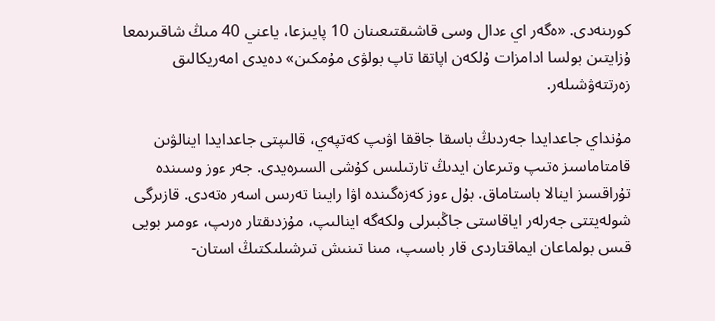كورىنەدى. «ەگەر اي ءدال وسى قاشىقتىعىنان 10 پايىزعا، ياعني 40 مىڭ شاقىرىمعا ۇزايتىن بولسا ادامزات ۇلكەن اپاتقا تاپ بولۋى مۇمكىن» دەيدى امەريكالىق زەرتتەۋشىلەر.

مۇنداي جاعدايدا جەردىڭ باسقا جاققا اۋىپ كەتپەي، قالىپتى جاعدايدا اينالۋىن قامتاماسىز ەتىپ وتىرعان ايدىڭ تارتىلىس كۇشى السىرەيدى. جەر ءوز وسىندە تۇراقسىز اينالا باستاماق. بۇل ءوز كەزەگىندە اۋا رايىنا تەرىس اسەر ەتەدى. قازىرگى شولەيتتى جەرلەر اياقاستى جاڭبىرلى ولكەگە اينالىپ، مۇزدىقتار ەرىپ، ءومىر بويى قىس بولماعان ايماقتاردى قار باسىپ، مىنا تىنىش تىرشىلىكتىڭ استان-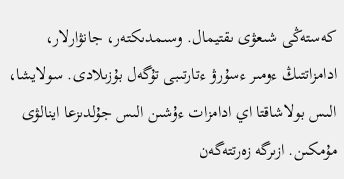كەستەڭى شىعۋى ىقتيمال. وسىمدىكتەر، جانۋارلار، ادامزاتتىڭ ءومىر ءسۇرۋ ءتارتىبى تۇگەل بۇزىلادى. سولايشا، الىس بولاشاقتا اي ادامزات ءۇشىن الىس جۇلدىزعا اينالۋى مۇمكىن. ازىرگە زەرتتەگەن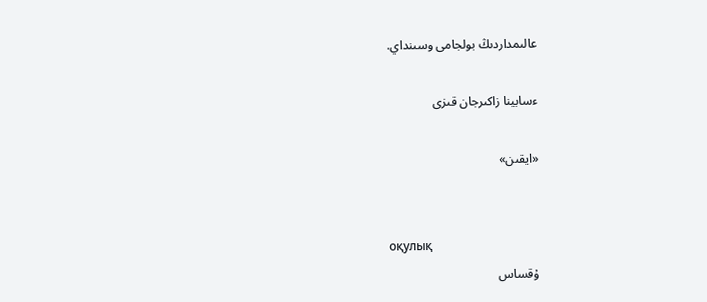عالىمداردىڭ بولجامى وسىنداي.

ءسابينا زاكىرجان قىزى

«ايقىن»


оқулық
ۇقساس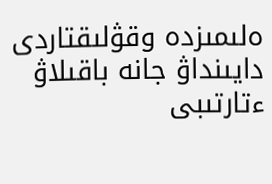ەلىمىزدە وقۋلىقتاردى دايىنداۋ جانە باقىلاۋ ءتارتىبى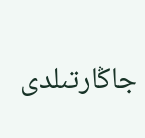جاڭارتىلدى